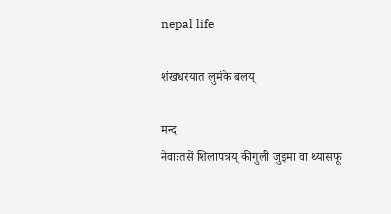nepal life

शंखधरयात लुमंके बलय्

मन्द
नेवाःतसें शिलापत्रय् कीगुली जुइमा वा थ्यासफू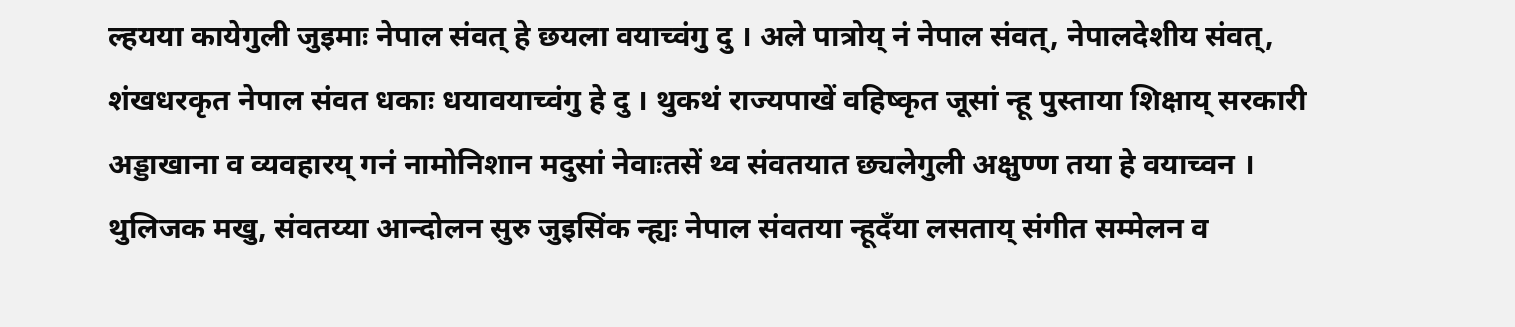ल्हयया कायेगुली जुइमाः नेपाल संवत् हे छयला वयाच्वंगु दु । अले पात्रोय् नं नेपाल संवत्, नेपालदेशीय संवत्, शंखधरकृत नेपाल संवत धकाः धयावयाच्वंगु हे दु । थुकथं राज्यपाखें वहिष्कृत जूसां न्हू पुस्ताया शिक्षाय् सरकारी अड्डाखाना व व्यवहारय् गनं नामोनिशान मदुसां नेवाःतसें थ्व संवतयात छ्यलेगुली अक्षुण्ण तया हे वयाच्वन ।
थुलिजक मखु, संवतय्या आन्दोलन सुरु जुइसिंक न्ह्यः नेपाल संवतया न्हूदँया लसताय् संगीत सम्मेलन व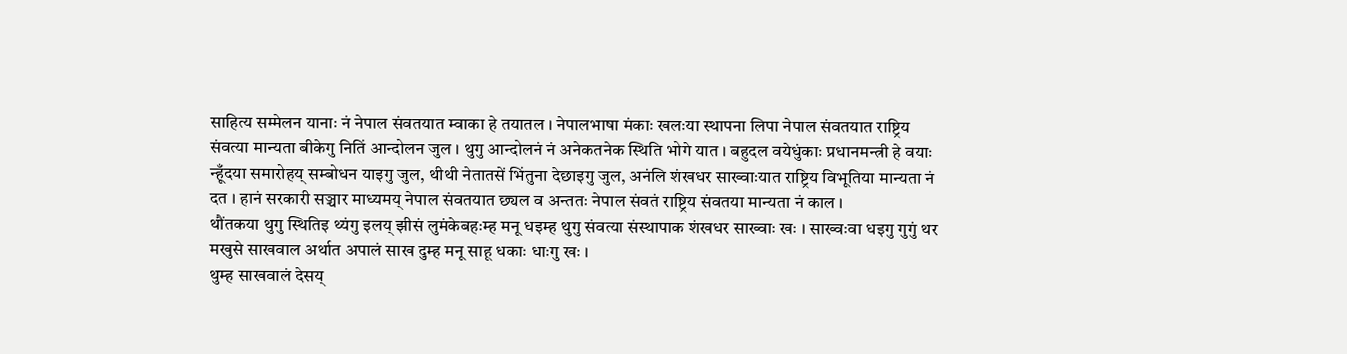साहित्य सम्मेलन यानाः नं नेपाल संवतयात म्वाका हे तयातल । नेपालभाषा मंकाः खलःया स्थापना लिपा नेपाल संवतयात राष्ट्रिय संवत्या मान्यता बीकेगु नितिं आन्दोलन जुल । थुगु आन्दोलनं नं अनेकतनेक स्थिति भोगे यात । बहुदल वयेधुंकाः प्रधानमन्त्री हे वयाः न्हूँदया समारोहय् सम्बोधन याइगु जुल, थीथी नेतातसें भिंतुना देछाइगु जुल, अनंलि शंखधर साख्वाःयात राष्ट्रिय विभूतिया मान्यता नं दत । हानं सरकारी सञ्चार माध्यमय् नेपाल संवतयात छ्यल व अन्ततः नेपाल संवतं राष्ट्रिय संवतया मान्यता नं काल ।
थौंतकया थुगु स्थितिइ थ्यंगु इलय् झीसं लुमंकेबहःम्ह मनू धइम्ह थुगु संवत्या संस्थापाक शंखधर साख्वाः खः । साख्वःवा धइगु गुगुं थर मखुसे साखवाल अर्थात अपालं साख दुम्ह मनू साहू धकाः धाःगु खः ।
थुम्ह साखवालं देसय्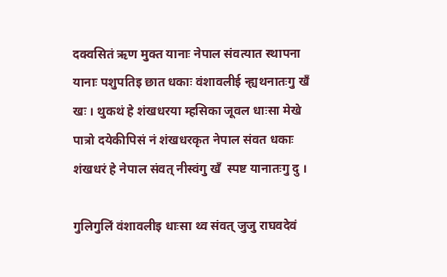दक्वसितं ऋण मुक्त यानाः नेपाल संवत्यात स्थापना यानाः पशुपतिइ छात धकाः वंशावलीई न्ह्यथनातःगु खँ खः । थुकथं हे शंखधरया म्हसिका जूवल धाःसा मेखे पात्रो दयेकीपिसं नं शंखधरकृत नेपाल संवत धकाः शंखधरं हे नेपाल संवत् नीस्वंगु खँ  स्पष्ट यानातःगु दु ।

गुलिगुलिं वंशावलीइ धाःसा थ्व संवत् जुजु राघवदेवं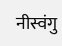नीस्वंगु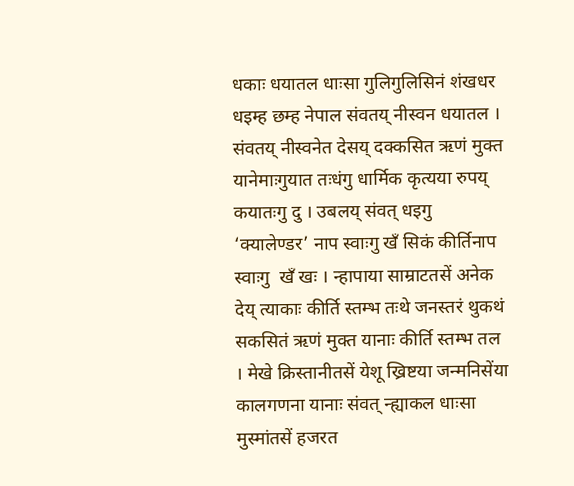धकाः धयातल धाःसा गुलिगुलिसिनं शंखधर धइम्ह छम्ह नेपाल संवतय् नीस्वन धयातल ।
संवतय् नीस्वनेत देसय् दक्कसित ऋणं मुक्त यानेमाःगुयात तःधंगु धार्मिक कृत्यया रुपय् कयातःगु दु । उबलय् संवत् धइगु ‘क्यालेण्डर’ नाप स्वाःगु खँ सिकं कीर्तिनाप स्वाःगु  खँ खः । न्हापाया साम्राटतसें अनेक देय् त्याकाः कीर्ति स्तम्भ तःथे जनस्तरं थुकथं सकसितं ऋणं मुक्त यानाः कीर्ति स्तम्भ तल । मेखे क्रिस्तानीतसें येशू ख्रिष्टया जन्मनिसेंया कालगणना यानाः संवत् न्ह्याकल धाःसा मुस्मांतसें हजरत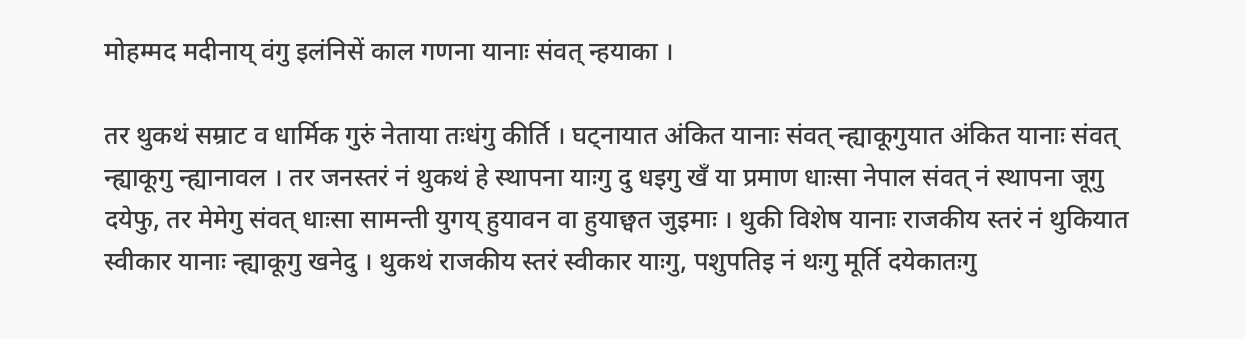मोहम्मद मदीनाय् वंगु इलंनिसें काल गणना यानाः संवत् न्हयाका ।

तर थुकथं सम्राट व धार्मिक गुरुं नेताया तःधंगु कीर्ति । घट्नायात अंकित यानाः संवत् न्ह्याकूगुयात अंकित यानाः संवत् न्ह्याकूगु न्ह्यानावल । तर जनस्तरं नं थुकथं हे स्थापना याःगु दु धइगु खँ या प्रमाण धाःसा नेपाल संवत् नं स्थापना जूगु दयेफु, तर मेमेगु संवत् धाःसा सामन्ती युगय् हुयावन वा हुयाछ्वत जुइमाः । थुकी विशेष यानाः राजकीय स्तरं नं थुकियात स्वीकार यानाः न्ह्याकूगु खनेदु । थुकथं राजकीय स्तरं स्वीकार याःगु, पशुपतिइ नं थःगु मूर्ति दयेकातःगु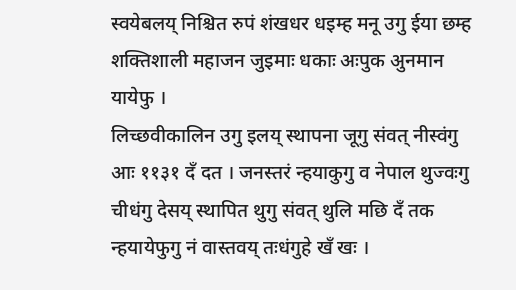स्वयेबलय् निश्चित रुपं शंखधर धइम्ह मनू उगु ईया छम्ह शक्तिशाली महाजन जुइमाः धकाः अःपुक अुनमान यायेफु ।
लिच्छवीकालिन उगु इलय् स्थापना जूगु संवत् नीस्वंगु आः ११३१ दँ दत । जनस्तरं न्हयाकुगु व नेपाल थुज्वःगु चीधंगु देसय् स्थापित थुगु संवत् थुलि मछि दँ तक न्हयायेफुगु नं वास्तवय् तःधंगुहे खँ खः ।